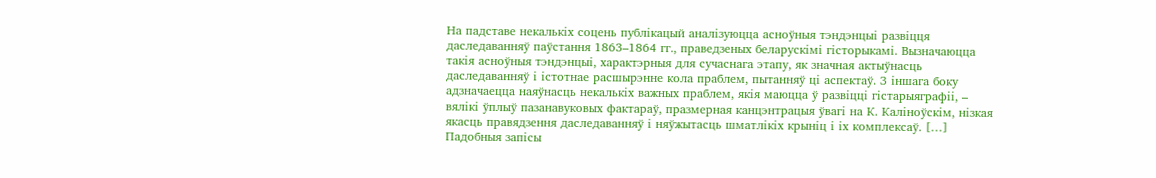На падставе некалькіх соцень публікацый аналізуюцца асноўныя тэндэнцыі развіцця даследаванняў паўстання 1863–1864 гг., праведзеных беларускімі гісторыкамі. Вызначаюцца такія асноўныя тэндэнцыі, характэрныя для сучаснага этапу, як значная актыўнасць даследаванняў і істотнае расшырэнне кола праблем, пытанняў ці аспектаў. З іншага боку адзначаецца наяўнасць некалькіх важных праблем, якія маюцца ў развіцці гістарыяграфіі, – вялікі ўплыў пазанавуковых фактараў, празмерная канцэнтрацыя ўвагі на К. Каліноўскім, нізкая якасць правядзення даследаванняў і няўжытасць шматлікіх крыніц і іх комплексаў. […]
Падобныя запісы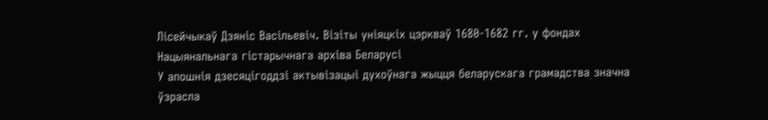Лісейчыкаў Дзяніс Васільевіч. Візіты уніяцкіх цэркваў 1680-1682 гг. у фондах Нацыянальнага гістарычнага архіва Беларусі
У апошнія дзесяцігоддзі актывізацыі духоўнага жыцця беларускага грамадства значна ўзрасла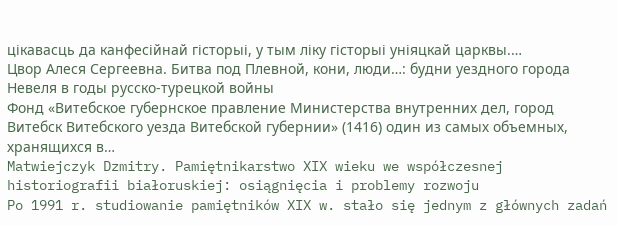цікавасць да канфесійнай гісторыі, у тым ліку гісторыі уніяцкай царквы.…
Цвор Алеся Сергеевна. Битва под Плевной, кони, люди…: будни уездного города Невеля в годы русско-турецкой войны
Фонд «Витебское губернское правление Министерства внутренних дел, город Витебск Витебского уезда Витебской губернии» (1416) один из самых объемных, хранящихся в…
Matwiejczyk Dzmitry. Pamiętnikarstwo XIX wieku we współczesnej historiografii białoruskiej: osiągnięcia i problemy rozwoju
Po 1991 r. studiowanie pamiętników XIX w. stało się jednym z głównych zadań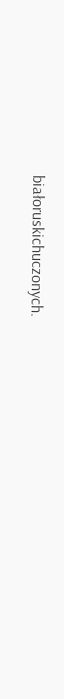białoruskichuczonych.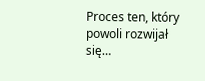Proces ten, który powoli rozwijał się…